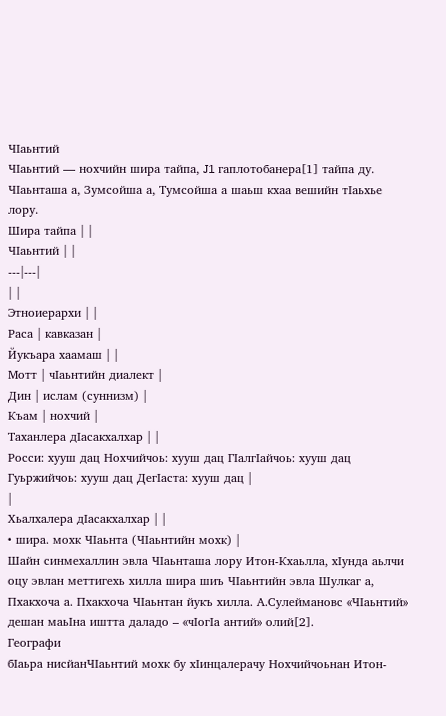ЧӀаьнтий
ЧӀаьнтий — нохчийн шира тайпа, J1 гаплотобанера[1] тайпа ду. ЧӀаьнташа а, Зумсойша а, Тумсойша а шаьш кхаа вешийн тӀаьхье лору.
Шира тайпа | |
ЧӀаьнтий | |
---|---|
| |
Этноиерархи | |
Раса | кавказан |
Йукъара хаамаш | |
Мотт | чӀаьнтийн диалект |
Дин | ислам (суннизм) |
Къам | нохчий |
Таханлера дӀасакхалхар | |
Росси: хууш дац Нохчийчоь: хууш дац ГӀалгӀайчоь: хууш дац Гуьржийчоь: хууш дац ДегӀаста: хууш дац |
|
Хьалхалера дӀасакхалхар | |
• шира. мохк ЧӀаьнта (ЧӀаьнтийн мохк) |
Шайн синмехаллин эвла ЧӀаьнташа лору Итон-Кхаьлла, хӀунда аьлчи оцу эвлан меттигехь хилла шира шиъ ЧӀаьнтийн эвла Шулкаг а, Пхакхоча а. Пхакхоча ЧӀаьнтан йукъ хилла. А.Сулеймановс «ЧӀаьнтий» дешан маьӀна иштта даладо – «чӀогӀа антий» олий[2].
Географи
бӀаьра нисйанЧӀаьнтий мохк бу хӀинцалерачу Нохчийчоьнан Итон-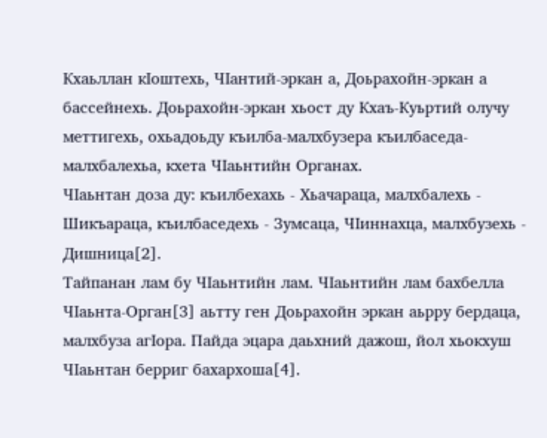Кхаьллан кӀоштехь, ЧӀантий-эркан а, Доьрахойн-эркан а бассейнехь. Доьрахойн-эркан хьост ду Кхаъ-Куьртий олучу меттигехь, охьадоьду къилба-малхбузера къилбаседа-малхбалехьа, кхета ЧӀаьнтийн Органах.
ЧӀаьнтан доза ду: къилбехахь - Хьачараца, малхбалехь - Шикъараца, къилбаседехь - Зумсаца, ЧӀиннахца, малхбузехь - Дишница[2].
Тайпанан лам бу ЧӀаьнтийн лам. ЧӀаьнтийн лам бахбелла ЧӀаьнта-Орган[3] аьтту ген Доьрахойн эркан аьрру бердаца, малхбуза агӀора. Пайда эцара даьхний дажош, йол хьокхуш ЧӀаьнтан берриг бахархоша[4].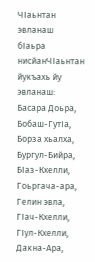ЧӀаьнтан эвланаш
бӀаьра нисйанЧӀаьнтан йукъахь йу эвланаш: Басара Доьра, Бобаш-ГутӀа, Борза хьалха, Бургул-Бийра, БӀаз-Кхелли, Гоьргача-ара, Гелин эвла, ГӀач-Кхелли, ГӀул-Кхелли, Дакна-Ара,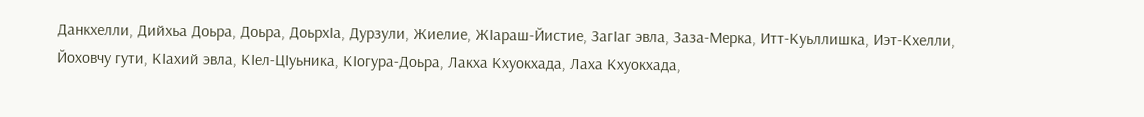Данкхелли, Дийхьа Доьра, Доьра, ДоьрхӀа, Дурзули, Жиелие, ЖӀараш-Йистие, ЗагӀаг эвла, Заза-Мерка, Итт-Куьллишка, Иэт-Кхелли, Йоховчу гути, КӀахий эвла, КӀел-ЦӀуьника, КӀогура-Доьра, Лакха Кхуокхада, Лаха Кхуокхада,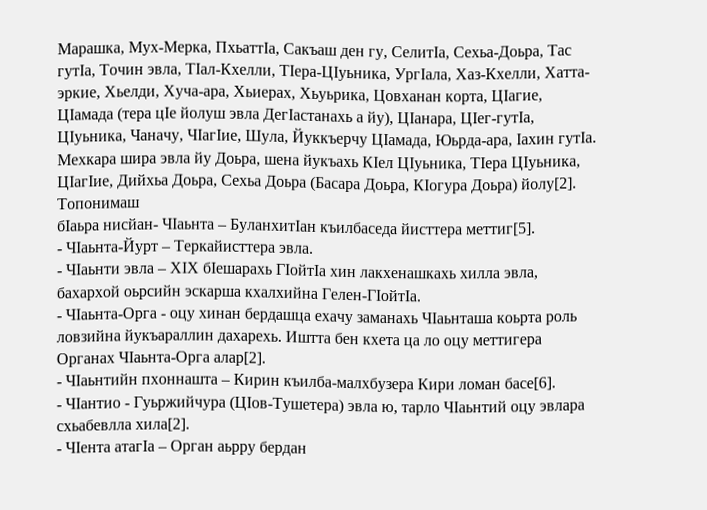Марашка, Мух-Мерка, ПхьаттӀа, Сакъаш ден гу, СелитӀа, Сехьа-Доьра, Тас гутӀа, Точин эвла, ТӀал-Кхелли, ТӀера-ЦӀуьника, УргӀала, Хаз-Кхелли, Хатта-эркие, Хьелди, Хуча-ара, Хьиерах, Хьуьрика, Цовханан корта, ЦӀагие, ЦӀамада (тера цӀе йолуш эвла ДегӀастанахь а йу), ЦӀанара, ЦӀег-гутӀа, ЦӀуьника, Чаначу, ЧӀагӀие, Шула, Йуккъерчу ЦӀамада, Юьрда-ара, Ӏахин гутӀа.
Мехкара шира эвла йу Доьра, шена йукъахь КӀел ЦӀуьника, ТӀера ЦӀуьника, ЦӀагӀие, Дийхьа Доьра, Сехьа Доьра (Басара Доьра, КӀогура Доьра) йолу[2].
Топонимаш
бӀаьра нисйан- ЧӀаьнта – БуланхитӀан къилбаседа йисттера меттиг[5].
- ЧӀаьнта-Йурт – Теркайисттера эвла.
- ЧӀаьнти эвла – ХӀХ бӀешарахь ГӀойтӀа хин лакхенашкахь хилла эвла, бахархой оьрсийн эскарша кхалхийна Гелен-ГӀойтӀа.
- ЧӀаьнта-Орга - оцу хинан бердашца ехачу заманахь ЧӀаьнташа коьрта роль ловзийна йукъараллин дахарехь. Иштта бен кхета ца ло оцу меттигера Органах ЧӀаьнта-Орга алар[2].
- ЧӀаьнтийн пхоннашта – Кирин къилба-малхбузера Кири ломан басе[6].
- ЧӀантио - Гуьржийчура (ЦӀов-Тушетера) эвла ю, тарло ЧӀаьнтий оцу эвлара схьабевлла хила[2].
- ЧӀента атагӀа – Орган аьрру бердан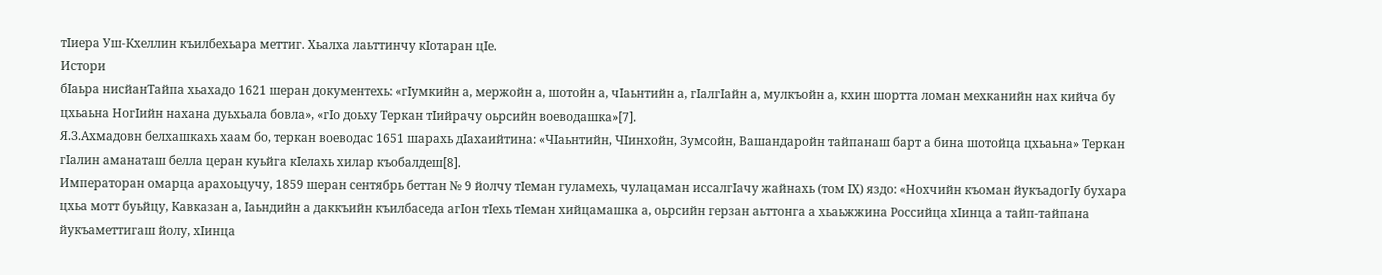тӀиера Уш-Кхеллин къилбехьара меттиг. Хьалха лаьттинчу кӀотаран цӀе.
Истори
бӀаьра нисйанТайпа хьахадо 1621 шеран документехь: «гӀумкийн а, мержойн а, шотойн а, чӀаьнтийн а, гӀалгӀайн а, мулкъойн а, кхин шортта ломан мехканийн нах кийча бу цхьаьна НогӀийн нахана дуьхьала бовла», «гӀо доьху Теркан тӀийрачу оьрсийн воеводашка»[7].
Я.З.Ахмадовн белхашкахь хаам бо, теркан воеводас 1651 шарахь дӀахаийтина: «ЧӀаьнтийн, ЧӀинхойн, Зумсойн, Вашандаройн тайпанаш барт а бина шотойца цхьаьна» Теркан гӀалин аманаташ белла церан куьйга кӀелахь хилар къобалдеш[8].
Императоран омарца арахоьцучу, 1859 шеран сентябрь беттан № 9 йолчу тӀеман гуламехь, чулацаман иссалгӀачу жайнахь (том ӀХ) яздо: «Нохчийн къоман йукъадогӀу бухара цхьа мотт буьйцу, Кавказан а, Ӏаьндийн а даккъийн къилбаседа агӀон тӀехь тӀеман хийцамашка а, оьрсийн герзан аьттонга а хьаьжжина Российца хӀинца а тайп-тайпана йукъаметтигаш йолу, хӀинца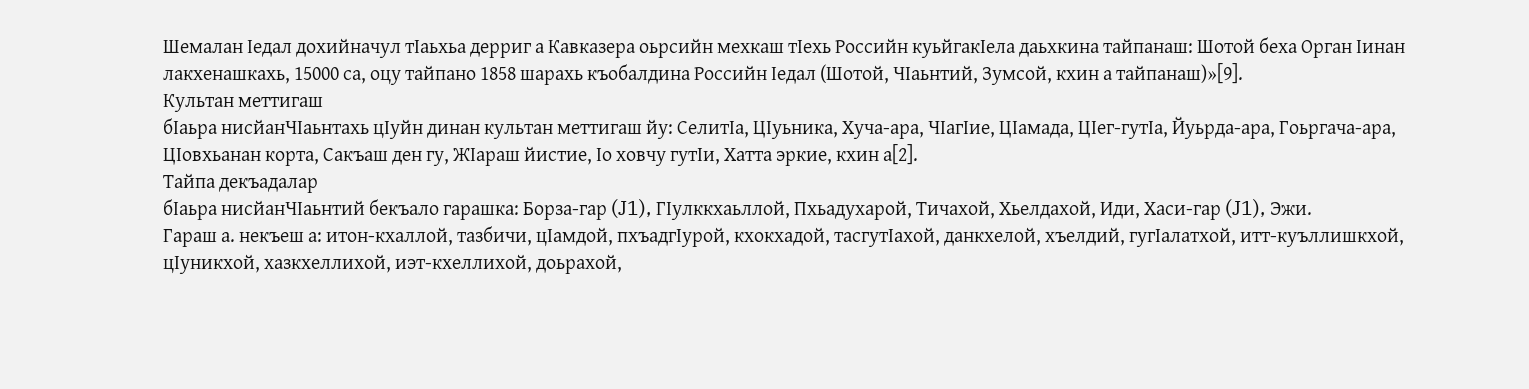Шемалан Ӏедал дохийначул тӀаьхьа дерриг а Кавказера оьрсийн мехкаш тӀехь Российн куьйгакӀела даьхкина тайпанаш: Шотой беха Орган Ӏинан лакхенашкахь, 15000 са, оцу тайпано 1858 шарахь къобалдина Российн Ӏедал (Шотой, ЧӀаьнтий, Зумсой, кхин а тайпанаш)»[9].
Культан меттигаш
бӀаьра нисйанЧӀаьнтахь цӀуйн динан культан меттигаш йу: СелитӀа, ЦӀуьника, Хуча-ара, ЧӀагӀие, ЦӀамада, ЦӀег-гутӀа, Йуьрда-ара, Гоьргача-ара, ЦӀовхьанан корта, Сакъаш ден гу, ЖӀараш йистие, Ӏо ховчу гутӀи, Хатта эркие, кхин а[2].
Тайпа декъадалар
бӀаьра нисйанЧӀаьнтий бекъало гарашка: Борза-гар (J1), ГӀулккхаьллой, Пхьадухарой, Тичахой, Хьелдахой, Иди, Хаси-гар (J1), Эжи.
Гараш а. некъеш а: итон-кхаллой, тазбичи, цӀамдой, пхъадгӀурой, кхокхадой, тасгутӀахой, данкхелой, хъелдий, гугӀалатхой, итт-куъллишкхой, цӀуникхой, хазкхеллихой, иэт-кхеллихой, доьрахой,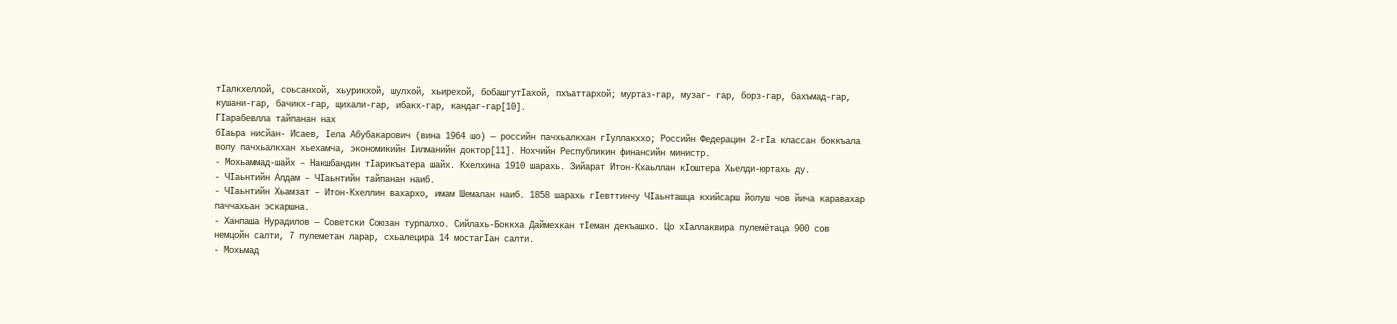тӀалкхеллой, соьсанхой, хьурикхой, шулхой, хьирехой, бобашгутӀахой, пхъаттархой; муртаз-гар, музаг- гар, борз-гар, бахъмад-гар, кушани-гар, бачикх-гар, щихали-гар, ибакх-гар, кандаг-гар[10].
ГӀарабевлла тайпанан нах
бӀаьра нисйан- Исаев, Ӏела Абубакарович (вина 1964 шо) — российн пачхьалкхан гӀуллакххо; Российн Федерацин 2-гӀа классан боккъала волу пачхьалкхан хьехамча, экономикийн Ӏилманийн доктор[11]. Нохчийн Республикин финансийн министр.
- Мохьаммад-шайх – Накшбандин тӀарикъатера шайх. Кхелхина 1910 шарахь. Зийарат Итон-Кхаьллан кӀоштера Хьелди-юртахь ду.
- ЧӀаьнтийн Алдам – ЧӀаьнтийн тайпанан наиб.
- ЧӀаьнтийн Хьамзат – Итон-Кхеллин вахархо, имам Шемалан наиб. 1858 шарахь гӀевттинчу ЧӀаьнташца кхийсарш йолуш чов йича каравахар паччахьан эскаршна.
- Ханпаша Нурадилов — Советски Союзан турпалхо. Сийлахь-Боккха Даймехкан тӀеман декъашхо. Цо хӀаллаквира пулемётаца 900 сов немцойн салти, 7 пулеметан ларар, схьалецира 14 мостагӀан салти.
- Мохьмад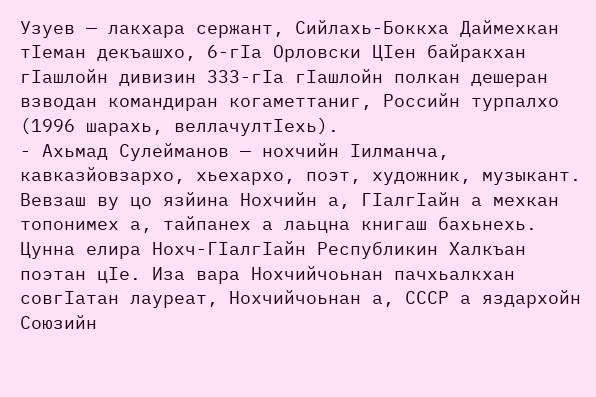Узуев — лакхара сержант, Сийлахь-Боккха Даймехкан тӀеман декъашхо, 6-гӀа Орловски ЦӀен байракхан гӀашлойн дивизин 333-гӀа гӀашлойн полкан дешеран взводан командиран когаметтаниг, Российн турпалхо (1996 шарахь, веллачултӀехь).
- Ахьмад Сулейманов — нохчийн Ӏилманча, кавказйовзархо, хьехархо, поэт, художник, музыкант. Вевзаш ву цо язйина Нохчийн а, ГӀалгӀайн а мехкан топонимех а, тайпанех а лаьцна книгаш бахьнехь. Цунна елира Нохч-ГӀалгӀайн Республикин Халкъан поэтан цӀе. Иза вара Нохчийчоьнан пачхьалкхан совгӀатан лауреат, Нохчийчоьнан а, СССР а яздархойн Союзийн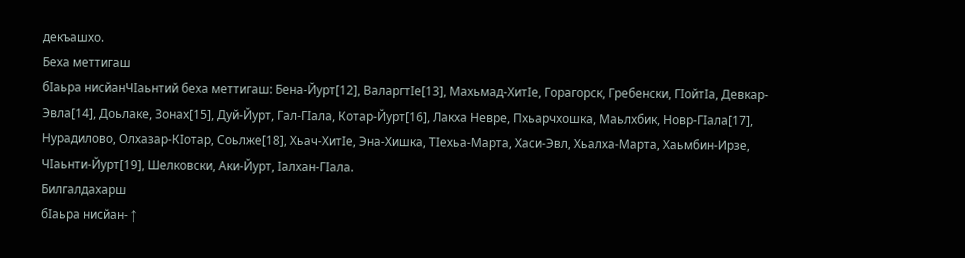декъашхо.
Беха меттигаш
бӀаьра нисйанЧӀаьнтий беха меттигаш: Бена-Йурт[12], ВаларгтӀе[13], Махьмад-ХитӀе, Горагорск, Гребенски, ГӀойтӀа, Девкар-Эвла[14], Доьлаке, Зонах[15], Дуй-Йурт, Гал-ГӀала, Котар-Йурт[16], Лакха Невре, Пхьарчхошка, Маьлхбик, Новр-ГӀала[17], Нурадилово, Олхазар-КӀотар, Соьлже[18], Хьач-ХитIе, Эна-Хишка, ТӀехьа-Марта, Хаси-Эвл, Хьалха-Марта, Хаьмбин-Ирзе, ЧӀаьнти-Йурт[19], Шелковски, Аки-Йурт, Ӏалхан-ГӀала.
Билгалдахарш
бӀаьра нисйан- ↑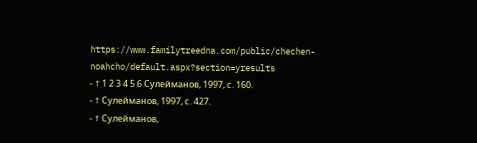https://www.familytreedna.com/public/chechen-noahcho/default.aspx?section=yresults
- ↑ 1 2 3 4 5 6 Сулейманов, 1997, с. 160.
- ↑ Сулейманов, 1997, с. 427.
- ↑ Сулейманов,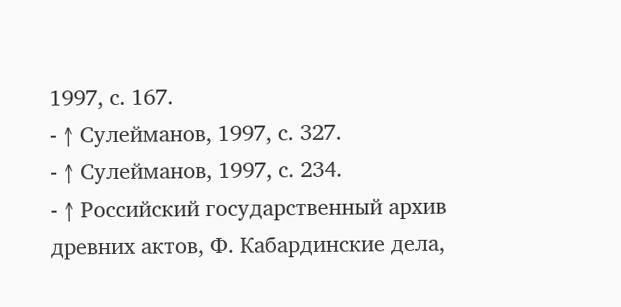1997, с. 167.
- ↑ Сулейманов, 1997, с. 327.
- ↑ Сулейманов, 1997, с. 234.
- ↑ Российский государственный архив древних актов, Ф. Кабардинские дела,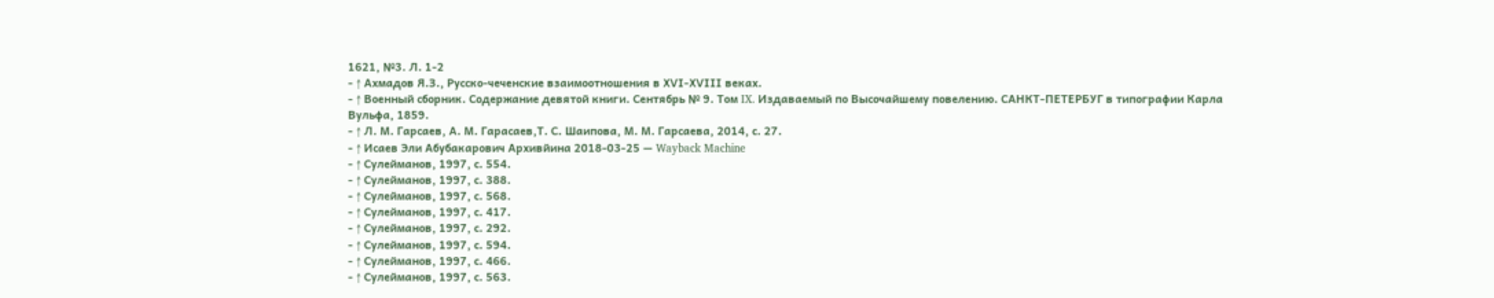1621, №3. Л. 1-2
- ↑ Ахмадов Я.З., Русско-чеченские взаимоотношения в XVӀ-XVӀӀӀ веках.
- ↑ Военный сборник. Содержание девятой книги. Сентябрь № 9. Том IX. Издаваемый по Высочайшему повелению. САНКТ-ПЕТЕРБУГ в типографии Карла Вульфа, 1859.
- ↑ Л. М. Гарсаев, А. М. Гарасаев,Т. С. Шаипова, М. М. Гарсаева, 2014, с. 27.
- ↑ Исаев Эли Абубакарович Архивйина 2018-03-25 — Wayback Machine
- ↑ Сулейманов, 1997, с. 554.
- ↑ Сулейманов, 1997, с. 388.
- ↑ Сулейманов, 1997, с. 568.
- ↑ Сулейманов, 1997, с. 417.
- ↑ Сулейманов, 1997, с. 292.
- ↑ Сулейманов, 1997, с. 594.
- ↑ Сулейманов, 1997, с. 466.
- ↑ Сулейманов, 1997, с. 563.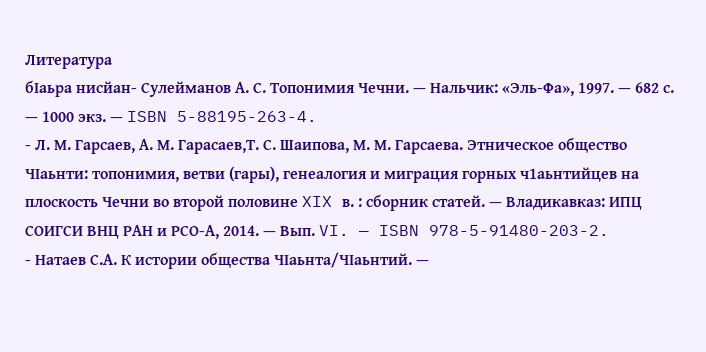Литература
бӀаьра нисйан- Сулейманов А. С. Топонимия Чечни. — Нальчик: «Эль-Фа», 1997. — 682 с. — 1000 экз. — ISBN 5-88195-263-4.
- Л. М. Гарсаев, А. М. Гарасаев,Т. С. Шаипова, М. М. Гарсаева. Этническое общество ЧӀаьнти: топонимия, ветви (гары), генеалогия и миграция горных ч1аьнтийцев на плоскость Чечни во второй половине XIX в. : сборник статей. — Владикавказ: ИПЦ СОИГСИ ВНЦ РАН и РСО-А, 2014. — Вып. VI. — ISBN 978-5-91480-203-2.
- Натаев С.А. К истории общества ЧIаьнта/ЧIаьнтий. —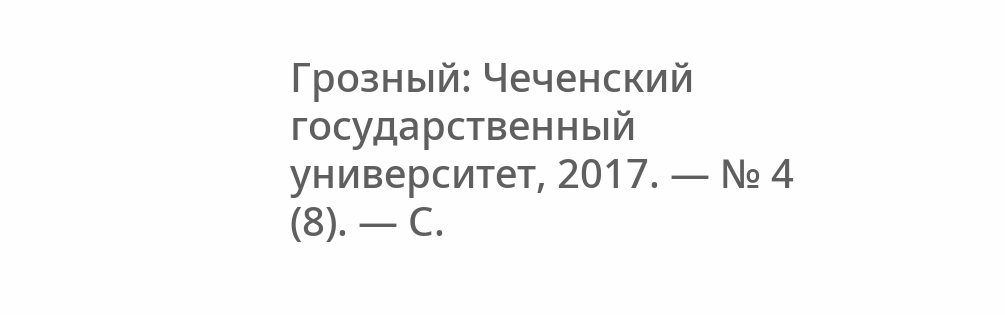Грозный: Чеченский государственный университет, 2017. — № 4 (8). — С.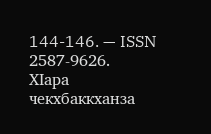144-146. — ISSN 2587-9626.
ХӀара чекхбаккханза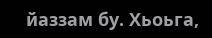йаззам бу. Хьоьга,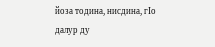йоза тодина, нисдина, гӀо далур ду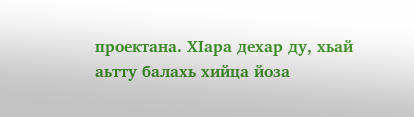проектана. ХӀара дехар ду, хьай аьтту балахь хийца йоза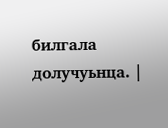билгала долучуьнца. |